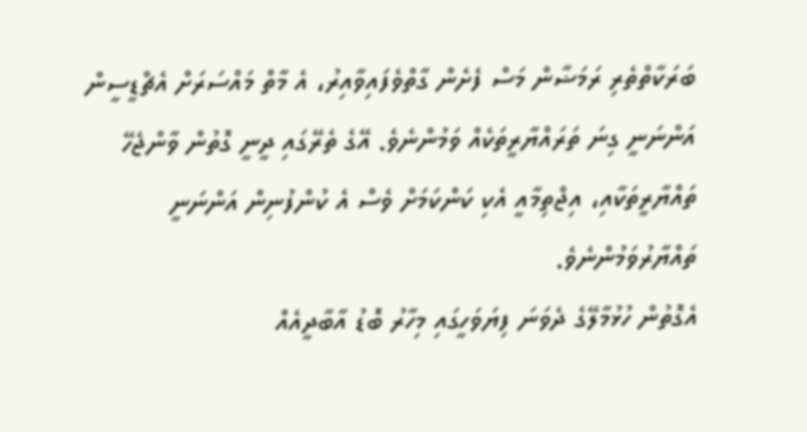ބަރަކާތްތެރި ރަމަޟާން މަސް ފެށެން ގާތްވެފައިވާއިރު، އެ މާތް މައްސަރަށް އެޗްޑީސީން އަންނަނީ ގިނަ ތަރައްޔާރީތަކެއް ވަމުންނެވެ. އޭގެ ތެރޭގައި ދީނީ ގޮތުން ވާންޖެހޭ ތައްޔާރީތަކާއި، އިޖްތިމާއީ އެކި ކަންކަމަށް ވެސް އެ ކުންފުނިން އަންނަނީ ތައްޔާރުވަމުންނެވެ.
އެގޮތުން ހުޅުމާލޭގެ ދެވަނަ ފިޔަވަހީގައި މިހާރު ބޮޑު އާބާދީއެއް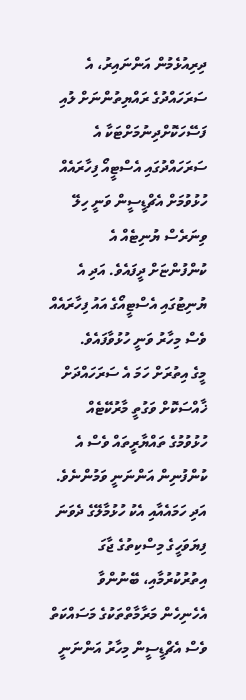ދިރިއުޅެމުން އަންނައިރު، އެ ސަރަހައްދުގެ ރައްޔިތުންނަށް ލުއި ފަސޭހަކޮށްދިނުމަށްޓަކާ އެ ސަރަހައްދުގައި އެސްޓީއޯ ފިހާރައެއް ހުޅުވުމަށް އެޗްޑީސީން ވަނީ ހިލޭ ވިނަރެސް ޔުނިޓެއް އެ ކުންފުންޏަށް ދީފައެވެ. އަދި އެ ޔުނިޓުގައި އެސްޓީއޯގެ އައު ފިހާރައެއް ވެސް މިހާރު ވަނީ ހުޅުވާފައެވެ.
މީގެ އިތުރަށް ހަމަ އެ ސަރަހައްދަށް ޚާއްސަކޮށް ވަގުތީ މާރުކޭޓެއް ހުޅުވުމުގެ ތައްޔާރީތައް ވެސް އެ ކުންފުނިން އަންނަނީ ވަމުންނެވެ. އަދި ހަމައެއާއި އެކު ހުޅުމާލޭގެ ދެވަނަ ފިޔަވަހީގެ މިސްކިތުގެ ޖާގަ އިތުރުކުރުމާއި، ބޭނުންވާ އެހެނިހެން މަރާމާތްތަކުގެ މަސައްކަތް ވެސް އެޗްޑީސީން މިހާރު އަންނަނީ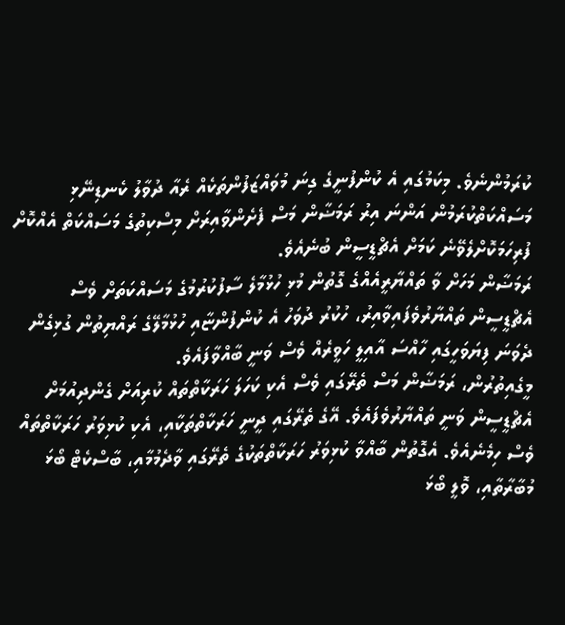ކުރަމުންނެވެ. މިކަމުގައި އެ ކުންފުނީގެ ގިނަ މުވައްޒަފުންތަކެއް ރެއާ ދުވާލު ކެނޑިނޭޅި މަސައްކަތްކުރަމުން އަންނަ އިރު ރަމަޟާން މަސް ފެށެންވާއިރަށް މިސްކިތުގެ މަސައްކަތް އެއްކޮށް ފުރިހަމަކޮށްލެވޭނެ ކަމަށް އެޗްޑީސީން ބުނެއެވެ.
ރަމަޟާން މަހަށް ވާ ތައްޔާރީއެއްގެ ގޮތުން މުޅި ހުޅުމާލެ ސާފުކުރުމުގެ މަސައްކަތަށް ވެސް އެޗްޑީސީން ތައްޔާރުވެފައިވާއިރު، ހުކުރު ދުވަހު އެ ކުންފުންޏާއި ހުޅުމާލޭގެ ރައްޔިތުން ގުޅިގެން ދެވަނަ ފިޔަވަހީގައި ހާއްސަ އާއިލީ ހަވީރެއް ވެސް ވަނީ ބާއްވާފައެވެ.
މީގެއިތުރުން، ރަމަޟާން މަސް ތެރޭގައި ވެސް އެކި ކަހަލަ ހަރަކާތްތައް ކުރިއަށް ގެންދިއުމަށް އެޗްޑީސީން ވަނީ ތައްޔާރުވެފައެވެ. އޭގެ ތެރޭގައި ދީނީ ހަރަކާތްތަކާއި، އެކި ކުޅިވަރު ހަރަކާތްތައް ވެސް ހިމެނެއެވެ. އެގޮތުން ބާއްވާ ކުޅިވަރު ހަރަކާތްތަކުގެ ތެރޭގައި ވާދެމުމާއި، ބާސްކެޓް ބޯޅަ މުބާރާތާއި، ވޮލީ ބޯޅަ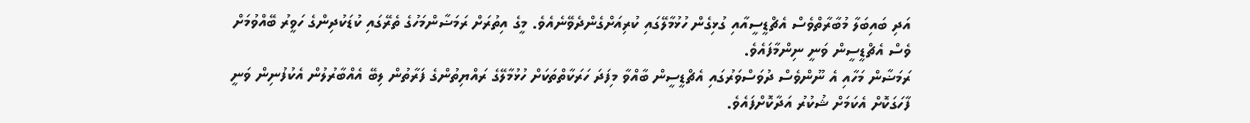އަދި ބައިބަލާ މުބާރާތްވެސް އެޗްޑީސީއާއި ގުޅިގެން ހުޅުމާލޭގައި ކުރިއަށްގެންދެވޭނެއެވެ. މީގެ އިތުރަށް ރަމަޟާންމަހުގެ ތެރޭގައި ކުޑަކުދިންގެ ހަވީރު ބޭއްވުމަށް ވެސް އެޗްޑީސީން ވަނީ ނިންމާފައެވެ.
ރަމަޟާން މަހާއި އެ ނޫންވެސް ދުވަސްވަރުގައި އެޗްޑީސީން ބާއްވާ މިފަދަ ހަރަކާތްތަކަށް ހުޅުމާލޭގެ ރައްޔިތުންގެ ފަރާތުން ލިބޭ އެއްބާރުލުން އެކުފުނިން ވަނީ ފާހަގަކޮށް އެކަމަށް ޝުކުރު އަދާކޮށްފައެވެ.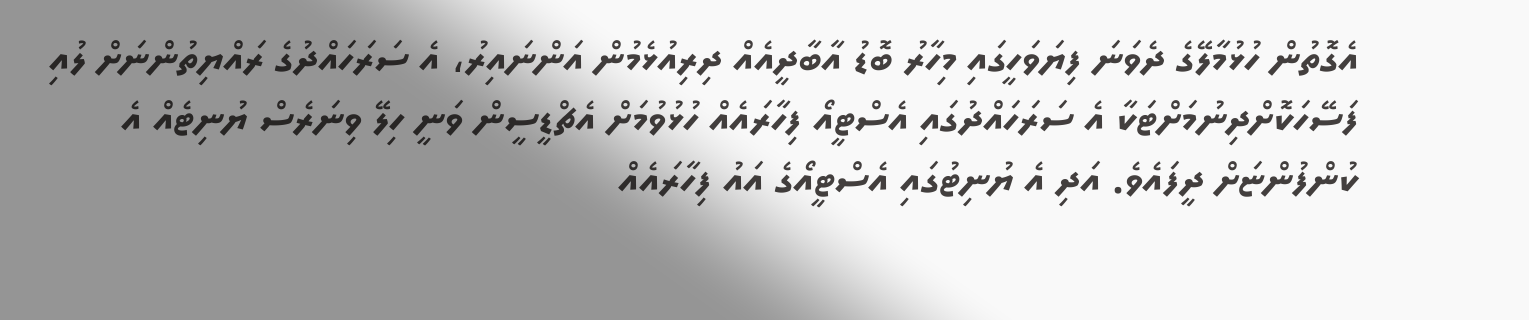އެގޮތުން ހުޅުމާލޭގެ ދެވަނަ ފިޔަވަހީގައި މިހާރު ބޮޑު އާބާދީއެއް ދިރިއުޅެމުން އަންނައިރު، އެ ސަރަހައްދުގެ ރައްޔިތުންނަށް ލުއި ފަސޭހަކޮށްދިނުމަށްޓަކާ އެ ސަރަހައްދުގައި އެސްޓީއޯ ފިހާރައެއް ހުޅުވުމަށް އެޗްޑީސީން ވަނީ ހިލޭ ވިނަރެސް ޔުނިޓެއް އެ ކުންފުންޏަށް ދީފައެވެ. އަދި އެ ޔުނިޓުގައި އެސްޓީއޯގެ އައު ފިހާރައެއް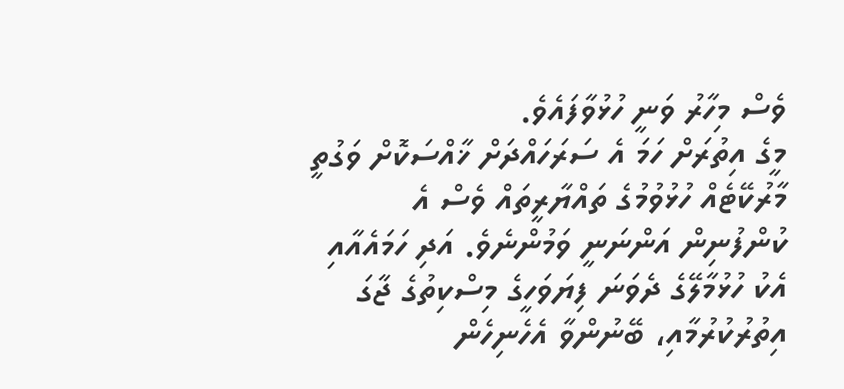ވެސް މިހާރު ވަނީ ހުޅުވާފައެވެ.
މީގެ އިތުރަށް ހަމަ އެ ސަރަހައްދަށް ޚާއްސަކޮށް ވަގުތީ މާރުކޭޓެއް ހުޅުވުމުގެ ތައްޔާރީތައް ވެސް އެ ކުންފުނިން އަންނަނީ ވަމުންނެވެ. އަދި ހަމައެއާއި އެކު ހުޅުމާލޭގެ ދެވަނަ ފިޔަވަހީގެ މިސްކިތުގެ ޖާގަ އިތުރުކުރުމާއި، ބޭނުންވާ އެހެނިހެން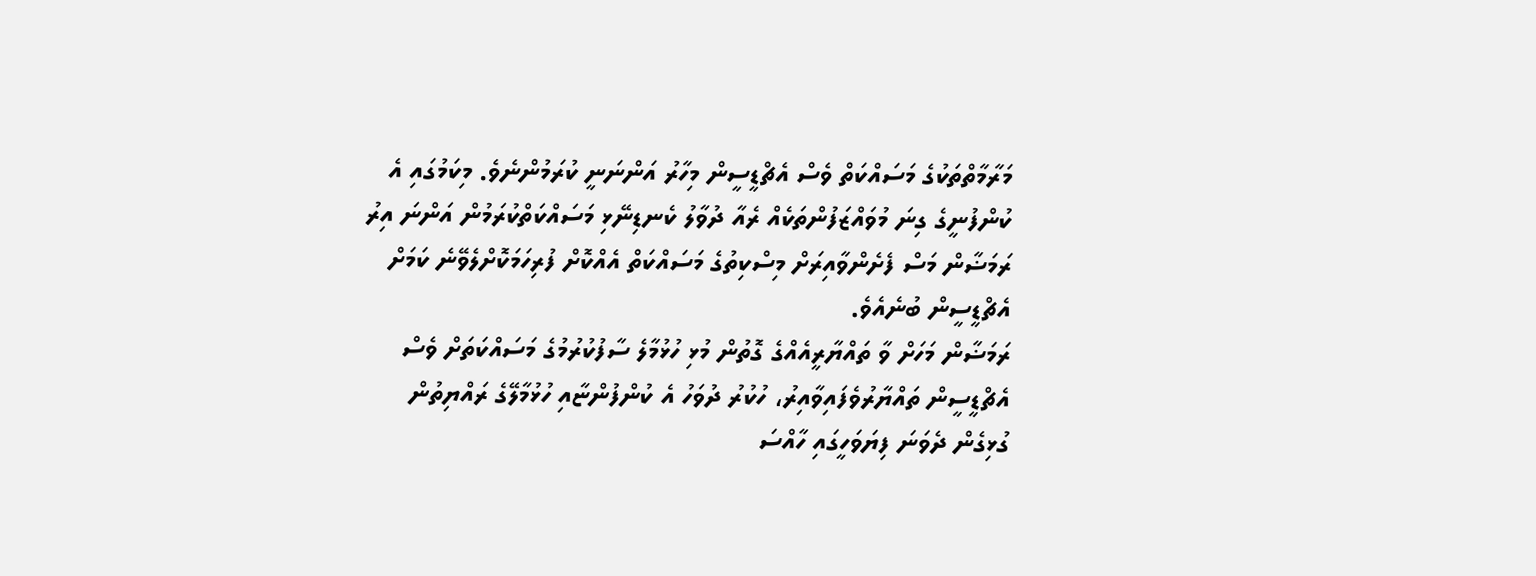މަރާމާތްތަކުގެ މަސައްކަތް ވެސް އެޗްޑީސީން މިހާރު އަންނަނީ ކުރަމުންނެވެ. މިކަމުގައި އެ ކުންފުނީގެ ގިނަ މުވައްޒަފުންތަކެއް ރެއާ ދުވާލު ކެނޑިނޭޅި މަސައްކަތްކުރަމުން އަންނަ އިރު ރަމަޟާން މަސް ފެށެންވާއިރަށް މިސްކިތުގެ މަސައްކަތް އެއްކޮށް ފުރިހަމަކޮށްލެވޭނެ ކަމަށް އެޗްޑީސީން ބުނެއެވެ.
ރަމަޟާން މަހަށް ވާ ތައްޔާރީއެއްގެ ގޮތުން މުޅި ހުޅުމާލެ ސާފުކުރުމުގެ މަސައްކަތަށް ވެސް އެޗްޑީސީން ތައްޔާރުވެފައިވާއިރު، ހުކުރު ދުވަހު އެ ކުންފުންޏާއި ހުޅުމާލޭގެ ރައްޔިތުން ގުޅިގެން ދެވަނަ ފިޔަވަހީގައި ހާއްސަ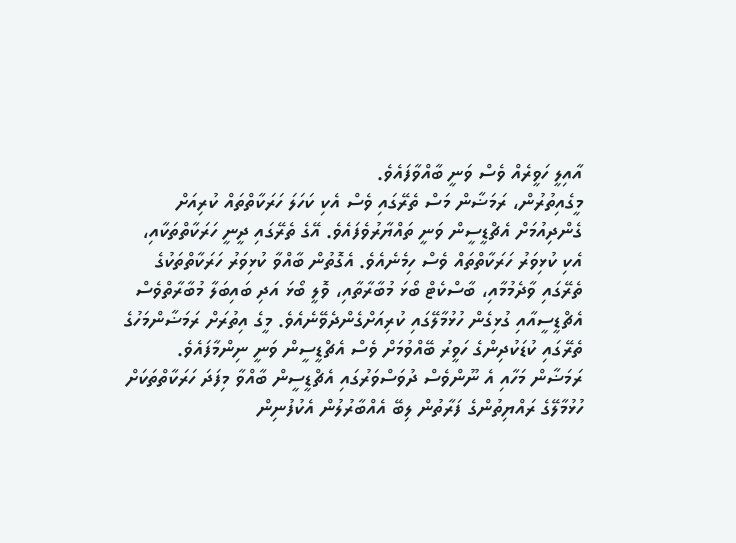އާއިލީ ހަވީރެއް ވެސް ވަނީ ބާއްވާފައެވެ.
މީގެއިތުރުން، ރަމަޟާން މަސް ތެރޭގައި ވެސް އެކި ކަހަލަ ހަރަކާތްތައް ކުރިއަށް ގެންދިއުމަށް އެޗްޑީސީން ވަނީ ތައްޔާރުވެފައެވެ. އޭގެ ތެރޭގައި ދީނީ ހަރަކާތްތަކާއި، އެކި ކުޅިވަރު ހަރަކާތްތައް ވެސް ހިމެނެއެވެ. އެގޮތުން ބާއްވާ ކުޅިވަރު ހަރަކާތްތަކުގެ ތެރޭގައި ވާދެމުމާއި، ބާސްކެޓް ބޯޅަ މުބާރާތާއި، ވޮލީ ބޯޅަ އަދި ބައިބަލާ މުބާރާތްވެސް އެޗްޑީސީއާއި ގުޅިގެން ހުޅުމާލޭގައި ކުރިއަށްގެންދެވޭނެއެވެ. މީގެ އިތުރަށް ރަމަޟާންމަހުގެ ތެރޭގައި ކުޑަކުދިންގެ ހަވީރު ބޭއްވުމަށް ވެސް އެޗްޑީސީން ވަނީ ނިންމާފައެވެ.
ރަމަޟާން މަހާއި އެ ނޫންވެސް ދުވަސްވަރުގައި އެޗްޑީސީން ބާއްވާ މިފަދަ ހަރަކާތްތަކަށް ހުޅުމާލޭގެ ރައްޔިތުންގެ ފަރާތުން ލިބޭ އެއްބާރުލުން އެކުފުނިން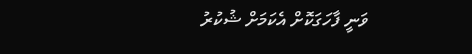ވަނީ ފާހަގަކޮށް އެކަމަށް ޝުކުރު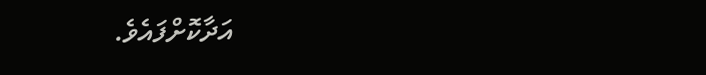އަދާކޮށްފައެވެ.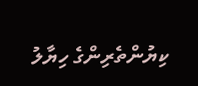ކިޔުންތެރިންގެ ހިޔާލު